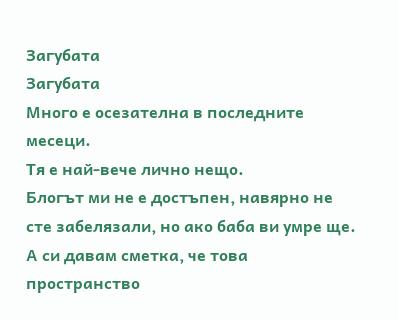Загубата
Загубата
Много е осезателна в последните месеци.
Тя е най-вече лично нещо.
Блогът ми не е достъпен, навярно не сте забелязали, но ако баба ви умре ще.
А си давам сметка, че това пространство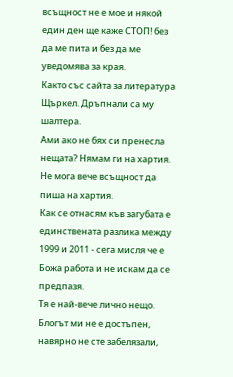всъщност не е мое и някой един ден ще каже СТОП! без да ме пита и без да ме уведомява за края.
Както със сайта за литература Щъркел. Дръпнали са му шалтера.
Ами ако не бях си пренесла нещата? Нямам ги на хартия.
Не мога вече всъщност да пиша на хартия.
Как се отнасям къв загубата е единствената разлика между 1999 и 2011 - сега мисля че е Божа работа и не искам да се предпазя.
Тя е най-вече лично нещо.
Блогът ми не е достъпен, навярно не сте забелязали,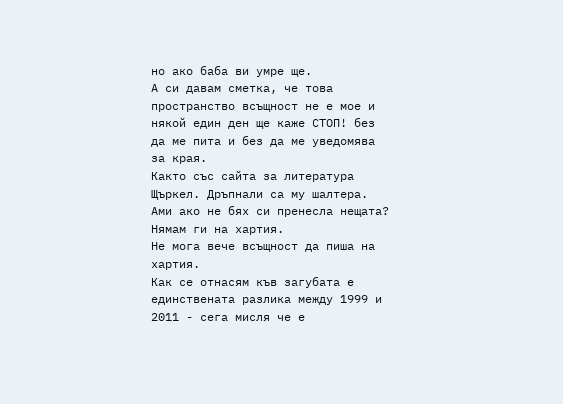но ако баба ви умре ще.
А си давам сметка, че това пространство всъщност не е мое и някой един ден ще каже СТОП! без да ме пита и без да ме уведомява за края.
Както със сайта за литература Щъркел. Дръпнали са му шалтера.
Ами ако не бях си пренесла нещата? Нямам ги на хартия.
Не мога вече всъщност да пиша на хартия.
Как се отнасям къв загубата е единствената разлика между 1999 и 2011 - сега мисля че е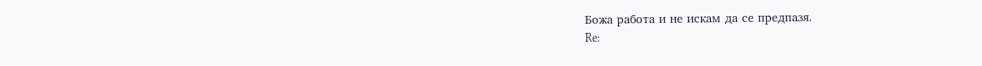Божа работа и не искам да се предпазя.
Re: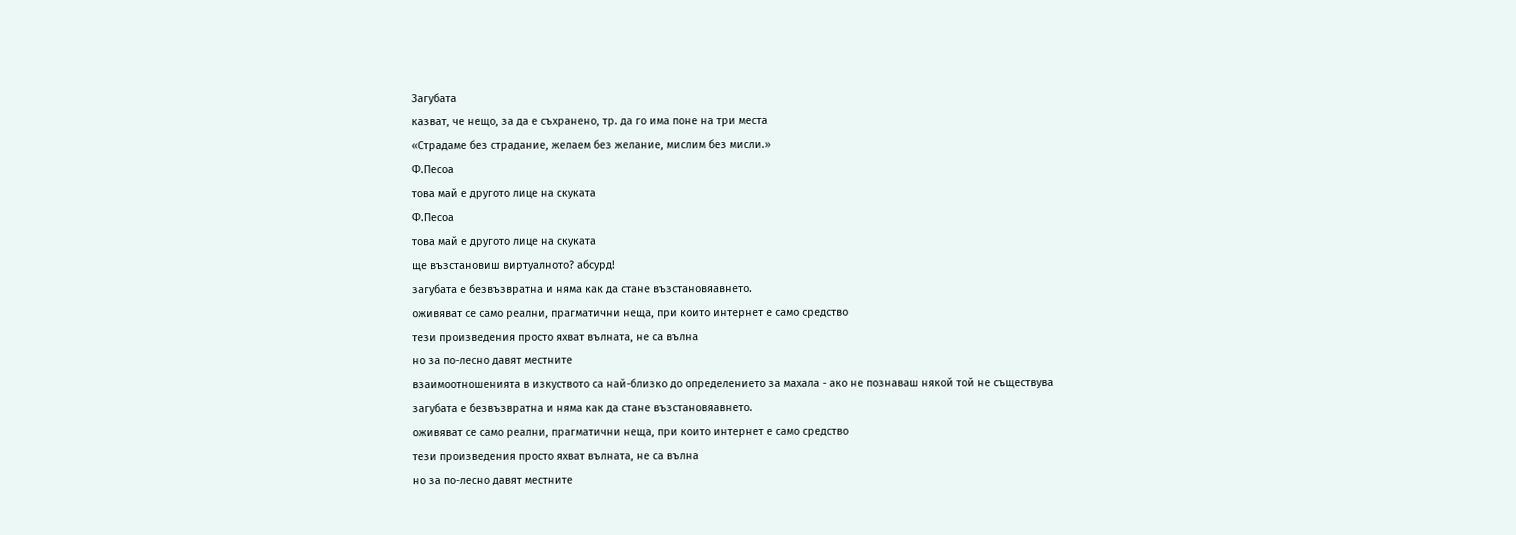Загубата
казват, че нещо, за да е съхранено, тр. да го има поне на три места
«Страдаме без страдание, желаем без желание, мислим без мисли.»
Ф.Песоа
това май е другото лице на скуката
Ф.Песоа
това май е другото лице на скуката
ще възстановиш виртуалното? абсурд!
загубата е безвъзвратна и няма как да стане възстановяавнето.
оживяват се само реални, прагматични неща, при които интернет е само средство
тези произведения просто яхват вълната, не са вълна
но за по-лесно давят местните
взаимоотношенията в изкуството са най-близко до определението за махала - ако не познаваш някой той не съществува
загубата е безвъзвратна и няма как да стане възстановяавнето.
оживяват се само реални, прагматични неща, при които интернет е само средство
тези произведения просто яхват вълната, не са вълна
но за по-лесно давят местните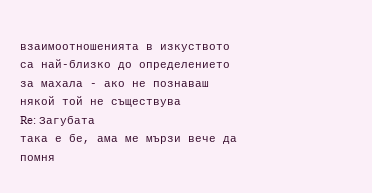взаимоотношенията в изкуството са най-близко до определението за махала - ако не познаваш някой той не съществува
Re: Загубата
така е бе, ама ме мързи вече да помня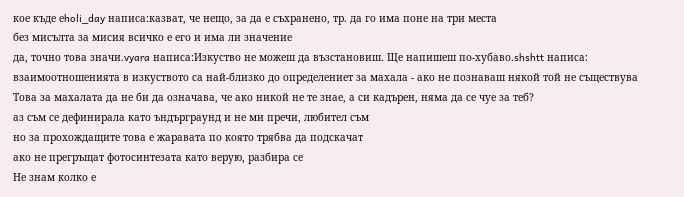кое къде еholi_day написа:казват, че нещо, за да е съхранено, тр. да го има поне на три места
без мисълта за мисия всичко е его и има ли значение
да, точно това значи.vyara написа:Изкуство не можеш да възстановиш. Ще напишеш по-хубаво.shshtt написа: взаимоотношенията в изкуството са най-близко до определениет за махала - ако не познаваш някой той не съществува
Това за махалата да не би да означава, че ако никой не те знае, а си кадърен, няма да се чуе за теб?
аз съм се дефинирала като ъндърграунд и не ми пречи, любител съм
но за прохождащите това е жаравата по която трябва да подскачат
ако не прегръщат фотосинтезата като верую, разбира се
Не знам колко е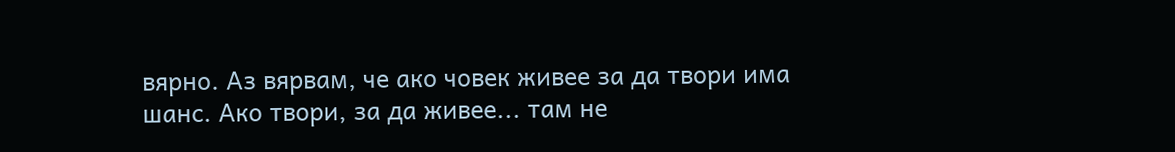вярно. Аз вярвам, че ако човек живее за да твори има шанс. Ако твори, за да живее... там не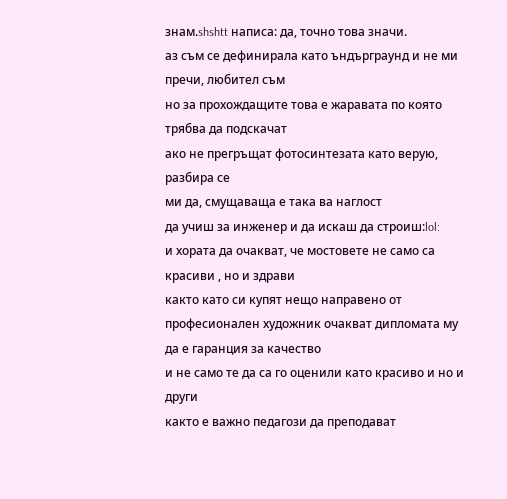знам.shshtt написа: да, точно това значи.
аз съм се дефинирала като ъндърграунд и не ми пречи, любител съм
но за прохождащите това е жаравата по която трябва да подскачат
ако не прегръщат фотосинтезата като верую, разбира се
ми да, смущаваща е така ва наглост
да учиш за инженер и да искаш да строиш:lol:
и хората да очакват, че мостовете не само са красиви , но и здрави
както като си купят нещо направено от професионален художник очакват дипломата му да е гаранция за качество
и не само те да са го оценили като красиво и но и други
както е важно педагози да преподават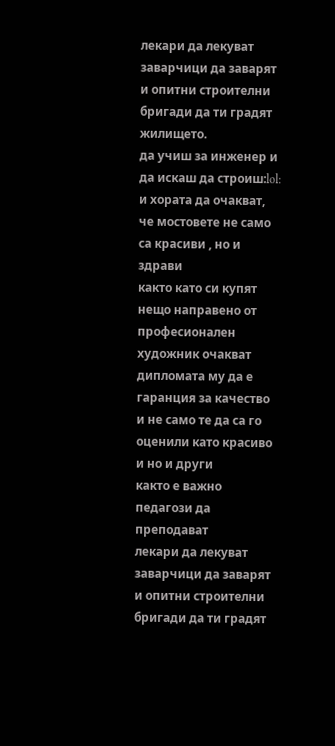лекари да лекуват
заварчици да заварят
и опитни строителни бригади да ти градят жилището.
да учиш за инженер и да искаш да строиш:lol:
и хората да очакват, че мостовете не само са красиви , но и здрави
както като си купят нещо направено от професионален художник очакват дипломата му да е гаранция за качество
и не само те да са го оценили като красиво и но и други
както е важно педагози да преподават
лекари да лекуват
заварчици да заварят
и опитни строителни бригади да ти градят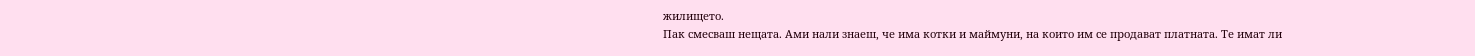жилището.
Пак смесваш нещата. Ами нали знаеш, че има котки и маймуни, на които им се продават платната. Те имат ли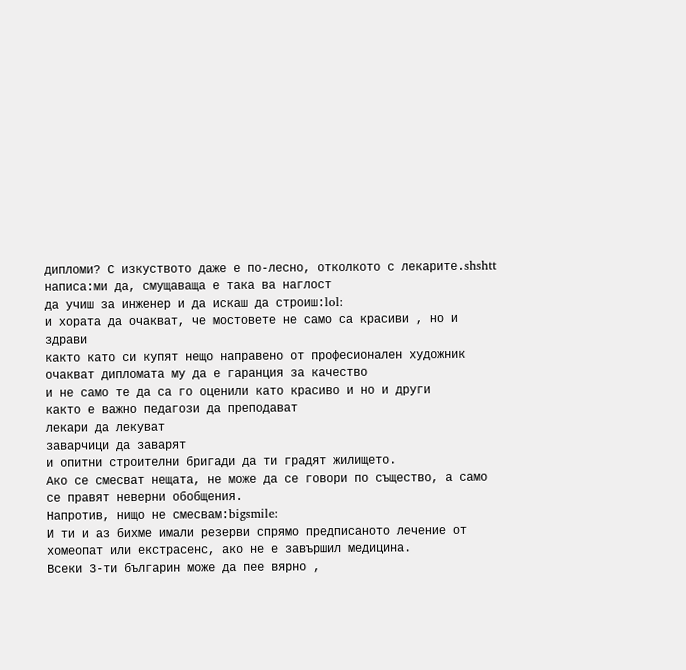дипломи? С изкуството даже е по-лесно, отколкото с лекарите.shshtt написа:ми да, смущаваща е така ва наглост
да учиш за инженер и да искаш да строиш:lol:
и хората да очакват, че мостовете не само са красиви , но и здрави
както като си купят нещо направено от професионален художник очакват дипломата му да е гаранция за качество
и не само те да са го оценили като красиво и но и други
както е важно педагози да преподават
лекари да лекуват
заварчици да заварят
и опитни строителни бригади да ти градят жилището.
Ако се смесват нещата, не може да се говори по същество, а само се правят неверни обобщения.
Напротив, нищо не смесвам:bigsmile:
И ти и аз бихме имали резерви спрямо предписаното лечение от хомеопат или екстрасенс, ако не е завършил медицина.
Всеки 3-ти българин може да пее вярно ,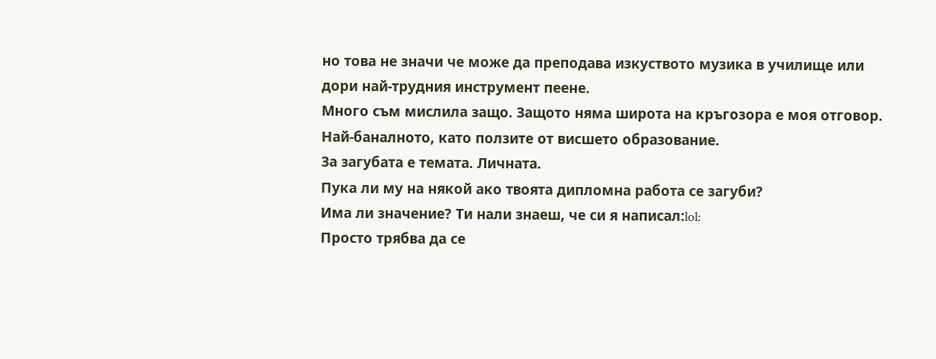но това не значи че може да преподава изкуството музика в училище или дори най-трудния инструмент пеене.
Много съм мислила защо. Защото няма широта на кръгозора е моя отговор. Най-баналното, като ползите от висшето образование.
За загубата е темата. Личната.
Пука ли му на някой ако твоята дипломна работа се загуби?
Има ли значение? Ти нали знаеш, че си я написал:lol:
Просто трябва да се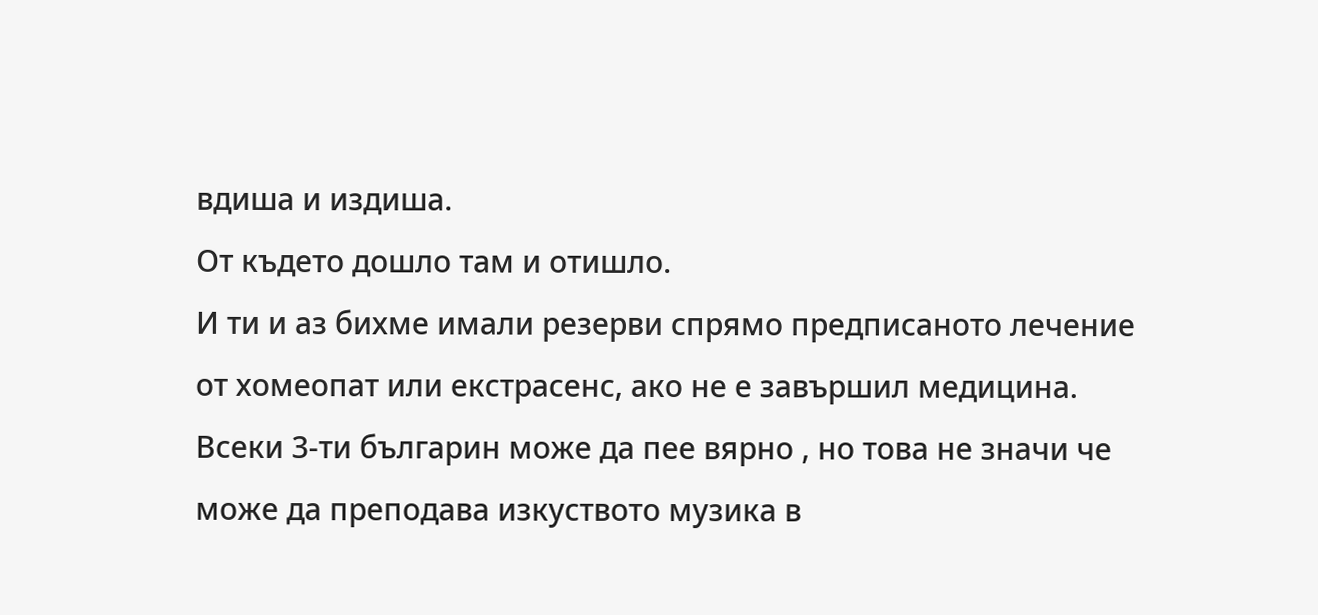вдиша и издиша.
От където дошло там и отишло.
И ти и аз бихме имали резерви спрямо предписаното лечение от хомеопат или екстрасенс, ако не е завършил медицина.
Всеки 3-ти българин може да пее вярно , но това не значи че може да преподава изкуството музика в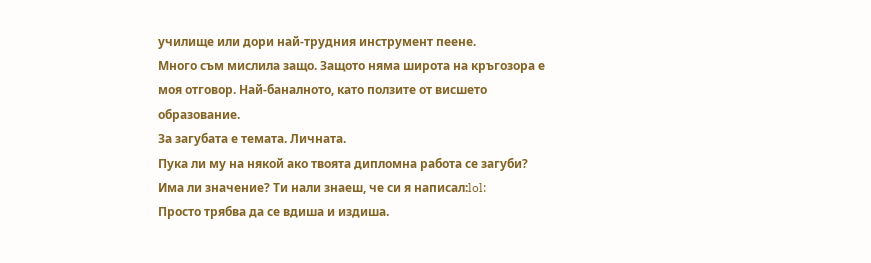училище или дори най-трудния инструмент пеене.
Много съм мислила защо. Защото няма широта на кръгозора е моя отговор. Най-баналното, като ползите от висшето образование.
За загубата е темата. Личната.
Пука ли му на някой ако твоята дипломна работа се загуби?
Има ли значение? Ти нали знаеш, че си я написал:lol:
Просто трябва да се вдиша и издиша.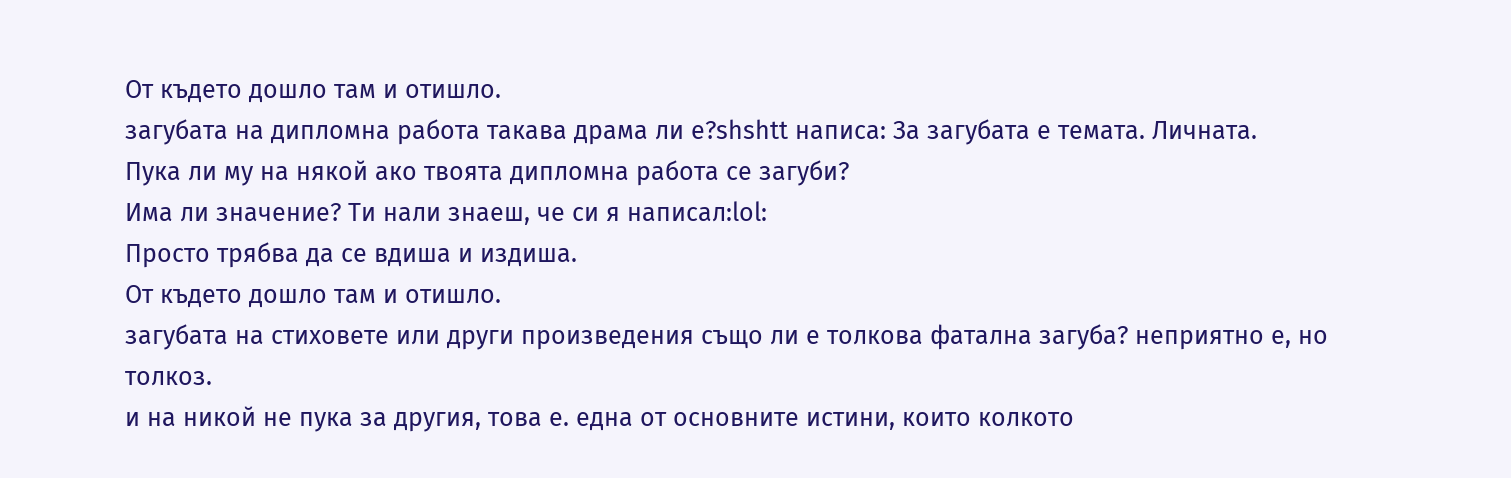От където дошло там и отишло.
загубата на дипломна работа такава драма ли е?shshtt написа: За загубата е темата. Личната.
Пука ли му на някой ако твоята дипломна работа се загуби?
Има ли значение? Ти нали знаеш, че си я написал:lol:
Просто трябва да се вдиша и издиша.
От където дошло там и отишло.
загубата на стиховете или други произведения също ли е толкова фатална загуба? неприятно е, но толкоз.
и на никой не пука за другия, това е. една от основните истини, които колкото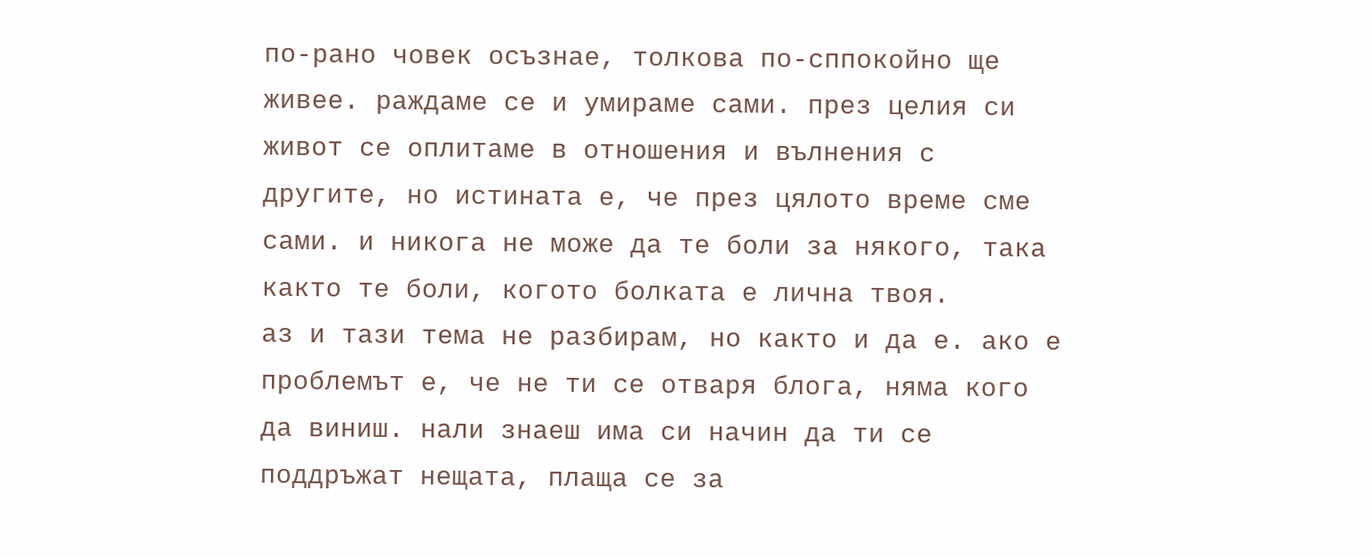по-рано човек осъзнае, толкова по-сппокойно ще живее. раждаме се и умираме сами. през целия си живот се оплитаме в отношения и вълнения с другите, но истината е, че през цялото време сме сами. и никога не може да те боли за някого, така както те боли, когото болката е лична твоя.
аз и тази тема не разбирам, но както и да е. ако е проблемът е, че не ти се отваря блога, няма кого да виниш. нали знаеш има си начин да ти се поддръжат нещата, плаща се за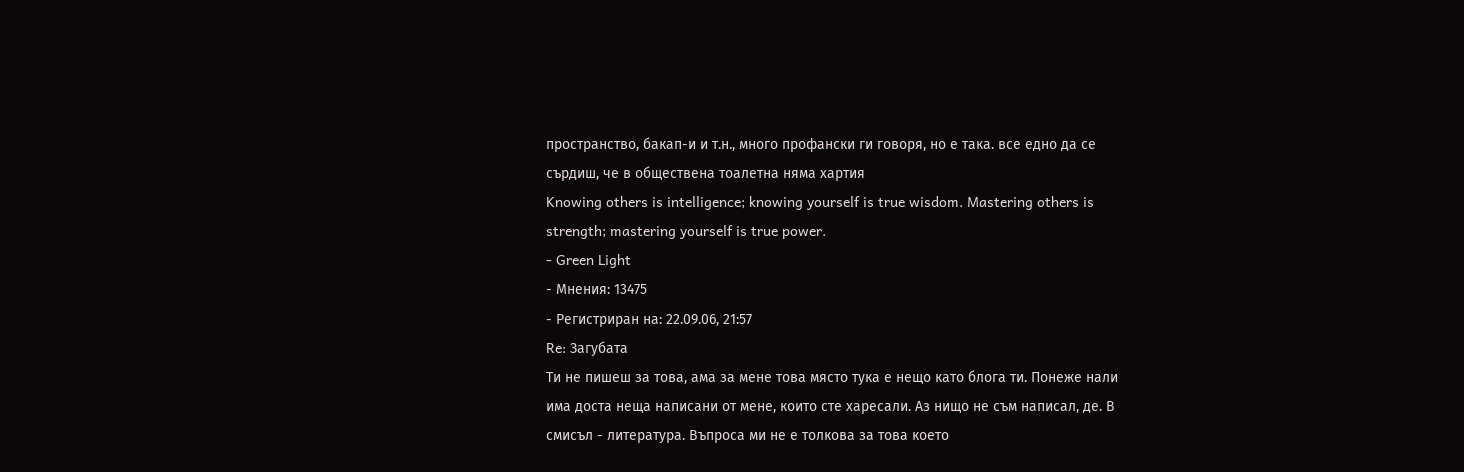пространство, бакап-и и т.н., много профански ги говоря, но е така. все едно да се сърдиш, че в обществена тоалетна няма хартия
Knowing others is intelligence; knowing yourself is true wisdom. Mastering others is strength; mastering yourself is true power.
- Green Light
- Мнения: 13475
- Регистриран на: 22.09.06, 21:57
Re: Загубата
Ти не пишеш за това, ама за мене това място тука е нещо като блога ти. Понеже нали има доста неща написани от мене, които сте харесали. Аз нищо не съм написал, де. В смисъл - литература. Въпроса ми не е толкова за това което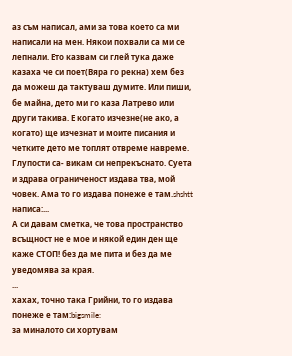аз съм написал, ами за това което са ми написали на мен. Някои похвали са ми се лепнали. Ето казвам си глей тука даже казаха че си поет(Вяра го рекна) хем без да можеш да тактуваш думите. Или пиши, бе майна, дето ми го каза Латрево или други такива. Е когато изчезне(не ако, а когато) ще изчезнат и моите писания и четките дето ме топлят отвреме навреме. Глупости са- викам си непрекъснато. Суета и здрава ограниченост издава тва, мой човек. Ама то го издава понеже е там.shshtt написа:...
А си давам сметка, че това пространство всъщност не е мое и някой един ден ще каже СТОП! без да ме пита и без да ме уведомява за края.
...
хахах, точно така Грийни, то го издава понеже е там:bigsmile:
за миналото си хортувам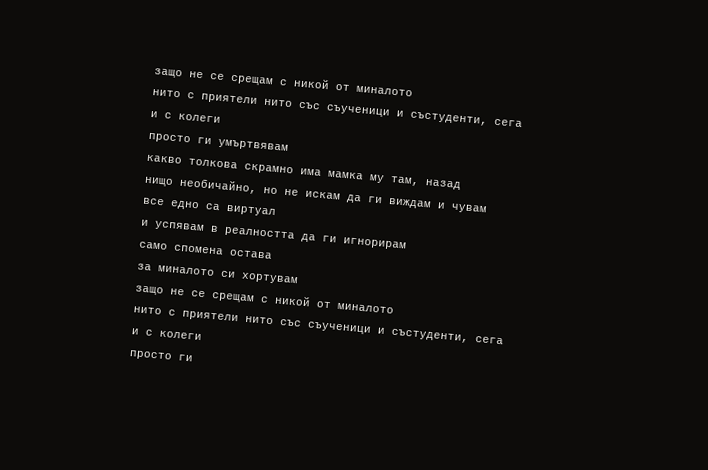защо не се срещам с никой от миналото
нито с приятели нито със съученици и състуденти, сега и с колеги
просто ги умъртвявам
какво толкова скрамно има мамка му там, назад
нищо необичайно, но не искам да ги виждам и чувам
все едно са виртуал
и успявам в реалността да ги игнорирам
само спомена остава
за миналото си хортувам
защо не се срещам с никой от миналото
нито с приятели нито със съученици и състуденти, сега и с колеги
просто ги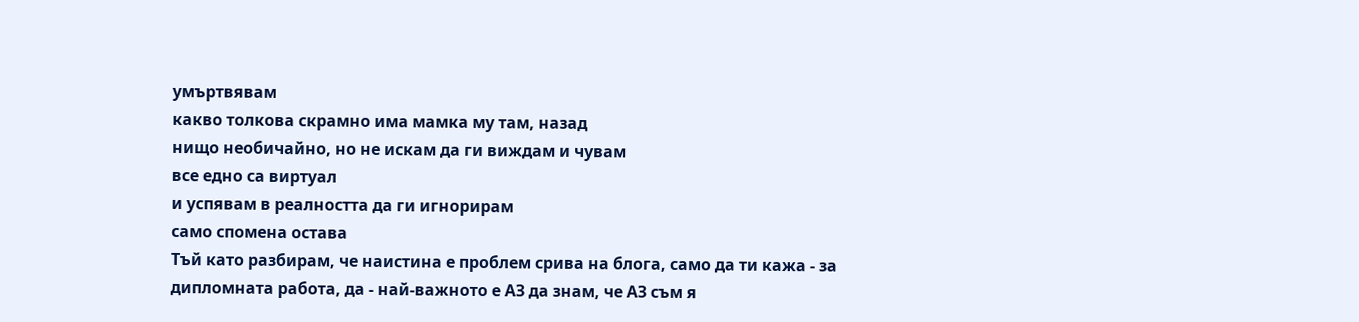умъртвявам
какво толкова скрамно има мамка му там, назад
нищо необичайно, но не искам да ги виждам и чувам
все едно са виртуал
и успявам в реалността да ги игнорирам
само спомена остава
Тъй като разбирам, че наистина е проблем срива на блога, само да ти кажа - за дипломната работа, да - най-важното е АЗ да знам, че АЗ съм я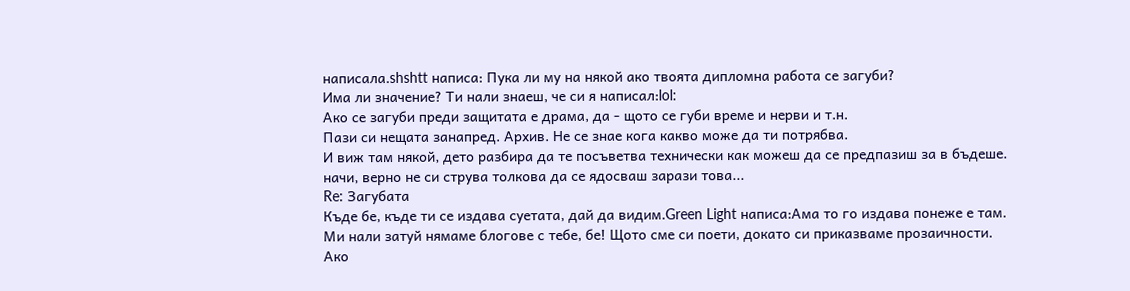написала.shshtt написа: Пука ли му на някой ако твоята дипломна работа се загуби?
Има ли значение? Ти нали знаеш, че си я написал:lol:
Ако се загуби преди защитата е драма, да - щото се губи време и нерви и т.н.
Пази си нещата занапред. Архив. Не се знае кога какво може да ти потрябва.
И виж там някой, дето разбира да те посъветва технически как можеш да се предпазиш за в бъдеше.
начи, верно не си струва толкова да се ядосваш зарази това...
Re: Загубата
Къде бе, къде ти се издава суетата, дай да видим.Green Light написа:Ама то го издава понеже е там.
Ми нали затуй нямаме блогове с тебе, бе! Щото сме си поети, докато си приказваме прозаичности.
Ако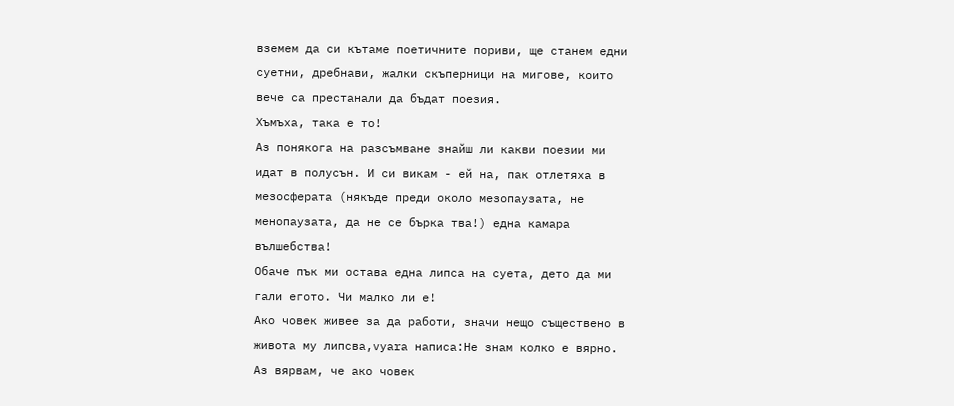вземем да си кътаме поетичните пориви, ще станем едни суетни, дребнави, жалки скъперници на мигове, които вече са престанали да бъдат поезия.
Хъмъха, така е то!
Аз понякога на разсъмване знайш ли какви поезии ми идат в полусън. И си викам - ей на, пак отлетяха в мезосферата (някъде преди около мезопаузата, не менопаузата, да не се бърка тва!) една камара вълшебства!
Обаче пък ми остава една липса на суета, дето да ми гали егото. Чи малко ли е!
Ако човек живее за да работи, значи нещо съществено в живота му липсва,vyara написа:Не знам колко е вярно. Аз вярвам, че ако човек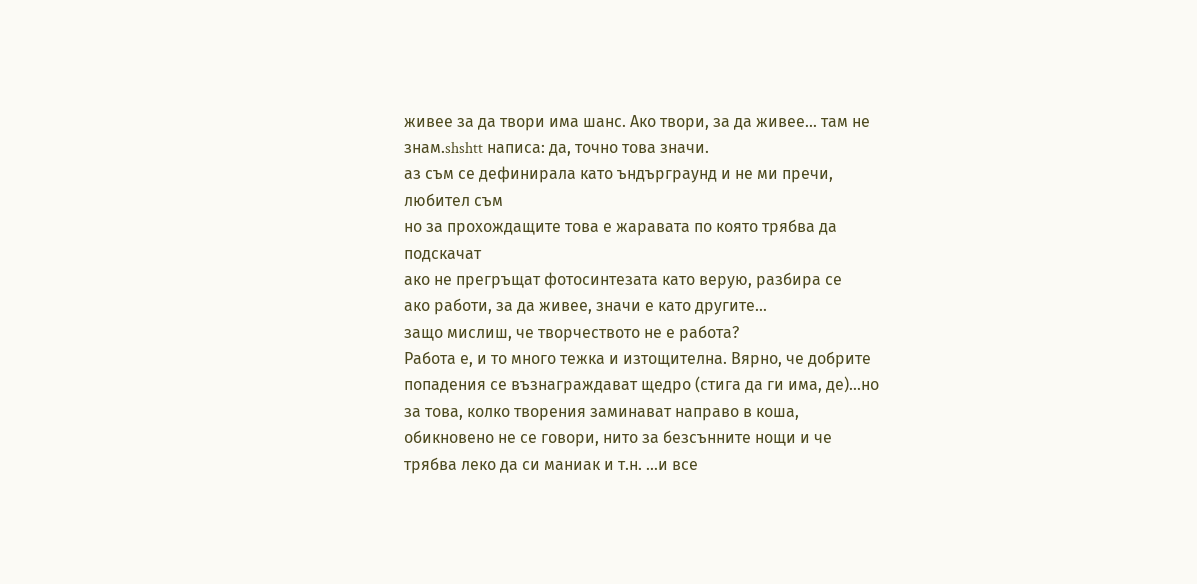живее за да твори има шанс. Ако твори, за да живее... там не знам.shshtt написа: да, точно това значи.
аз съм се дефинирала като ъндърграунд и не ми пречи, любител съм
но за прохождащите това е жаравата по която трябва да подскачат
ако не прегръщат фотосинтезата като верую, разбира се
ако работи, за да живее, значи е като другите...
защо мислиш, че творчеството не е работа?
Работа е, и то много тежка и изтощителна. Вярно, че добрите попадения се възнаграждават щедро (стига да ги има, де)...но за това, колко творения заминават направо в коша, обикновено не се говори, нито за безсънните нощи и че трябва леко да си маниак и т.н. ...и все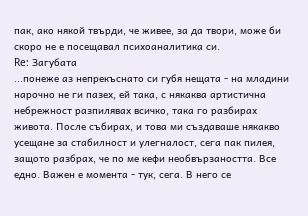пак, ако някой твърди, че живее, за да твори, може би скоро не е посещавал психоаналитика си.
Re: Загубата
...понеже аз непрекъснато си губя нещата - на младини нарочно не ги пазех, ей така, с някаква артистична небрежност разпилявах всичко, така го разбирах живота. После събирах, и това ми създаваше някакво усещане за стабилност и улегналост, сега пак пилея, защото разбрах, че по ме кефи необвързаността. Все едно. Важен е момента - тук, сега. В него се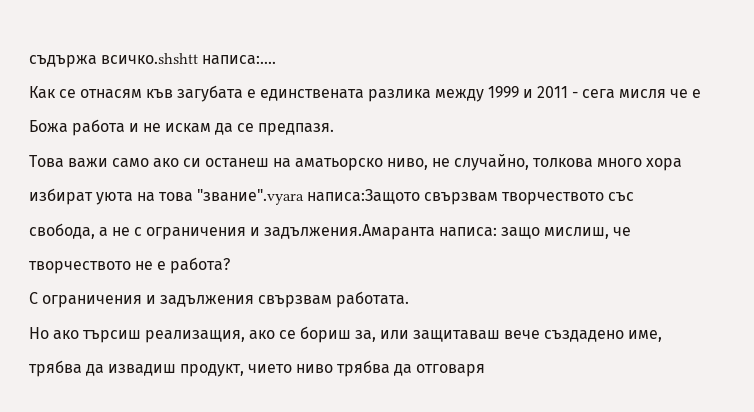съдържа всичко.shshtt написа:....
Как се отнасям къв загубата е единствената разлика между 1999 и 2011 - сега мисля че е Божа работа и не искам да се предпазя.
Това важи само ако си останеш на аматьорско ниво, не случайно, толкова много хора избират уюта на това "звание".vyara написа:Защото свързвам творчеството със свобода, а не с ограничения и задължения.Амаранта написа: защо мислиш, че творчеството не е работа?
С ограничения и задължения свързвам работата.
Но ако търсиш реализащия, ако се бориш за, или защитаваш вече създадено име, трябва да извадиш продукт, чието ниво трябва да отговаря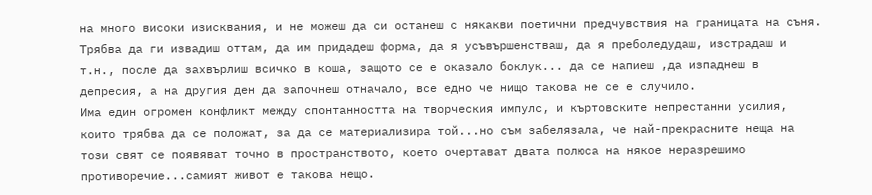на много високи изисквания, и не можеш да си останеш с някакви поетични предчувствия на границата на съня. Трябва да ги извадиш оттам, да им придадеш форма, да я усъвършенстваш, да я преболедудаш, изстрадаш и т.н., после да захвърлиш всичко в коша, защото се е оказало боклук... да се напиеш ,да изпаднеш в депресия, а на другия ден да започнеш отначало, все едно че нищо такова не се е случило.
Има един огромен конфликт между спонтанността на творческия импулс, и къртовските непрестанни усилия, които трябва да се положат, за да се материализира той...но съм забелязала, че най-прекрасните неща на този свят се появяват точно в пространството, което очертават двата полюса на някое неразрешимо противоречие...самият живот е такова нещо.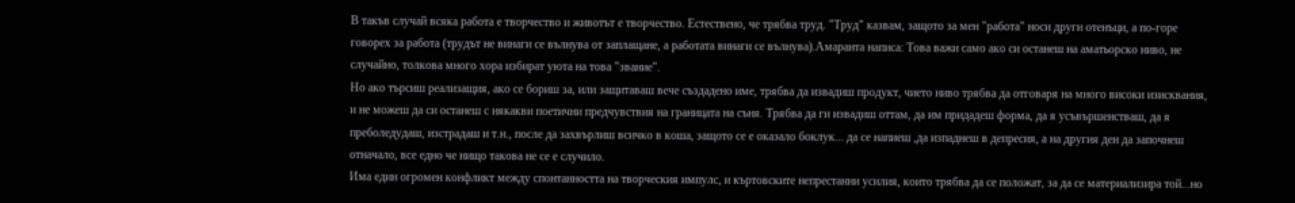В такъв случай всяка работа е творчество и животът е творчество. Естествено, че трябва труд. "Труд" казвам, защото за мен "работа" носи други отенъци, а по-горе говорех за работа (трудът не винаги се вълнува от заплащане, а работата винаги се вълнува).Амаранта написа: Това важи само ако си останеш на аматьорско ниво, не случайно, толкова много хора избират уюта на това "звание".
Но ако търсиш реализащия, ако се бориш за, или защитаваш вече създадено име, трябва да извадиш продукт, чието ниво трябва да отговаря на много високи изисквания, и не можеш да си останеш с някакви поетични предчувствия на границата на съня. Трябва да ги извадиш оттам, да им придадеш форма, да я усъвършенстваш, да я преболедудаш, изстрадаш и т.н., после да захвърлиш всичко в коша, защото се е оказало боклук... да се напиеш ,да изпаднеш в депресия, а на другия ден да започнеш отначало, все едно че нищо такова не се е случило.
Има един огромен конфликт между спонтанността на творческия импулс, и къртовските непрестанни усилия, които трябва да се положат, за да се материализира той...но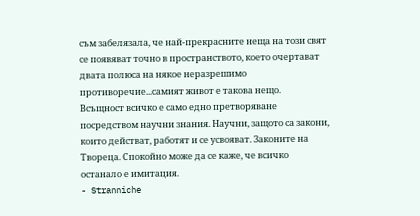съм забелязала, че най-прекрасните неща на този свят се появяват точно в пространството, което очертават двата полюса на някое неразрешимо противоречие...самият живот е такова нещо.
Всъщност всичко е само едно претворяване посредством научни знания. Научни, защото са закони, които действат, работят и се усвояват. Законите на Твореца. Спокойно може да се каже, че всичко останало е имитация.
- Stranniche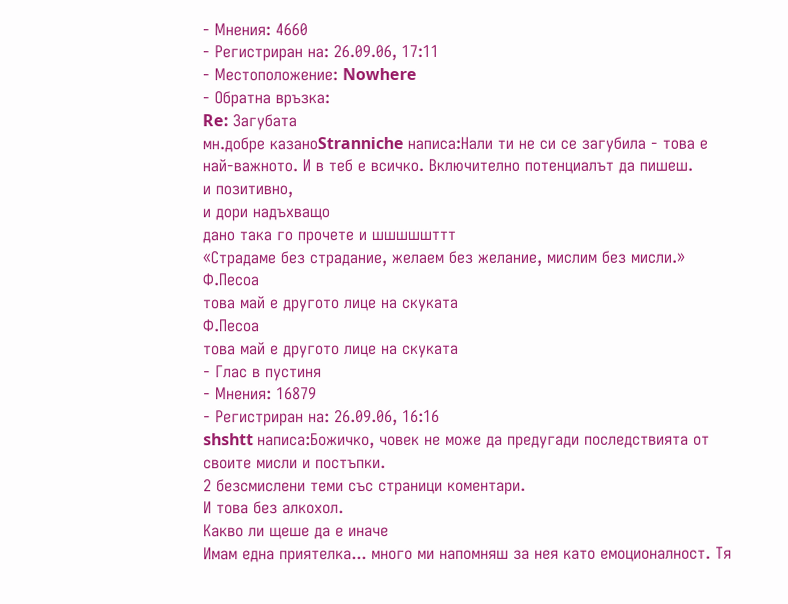- Мнения: 4660
- Регистриран на: 26.09.06, 17:11
- Местоположение: Nowhere
- Обратна връзка:
Re: Загубата
мн.добре казаноStranniche написа:Нали ти не си се загубила - това е най-важното. И в теб е всичко. Включително потенциалът да пишеш.
и позитивно,
и дори надъхващо
дано така го прочете и шшшшшттт
«Страдаме без страдание, желаем без желание, мислим без мисли.»
Ф.Песоа
това май е другото лице на скуката
Ф.Песоа
това май е другото лице на скуката
- Глас в пустиня
- Мнения: 16879
- Регистриран на: 26.09.06, 16:16
shshtt написа:Божичко, човек не може да предугади последствията от своите мисли и постъпки.
2 безсмислени теми със страници коментари.
И това без алкохол.
Какво ли щеше да е иначе
Имам една приятелка... много ми напомняш за нея като емоционалност. Тя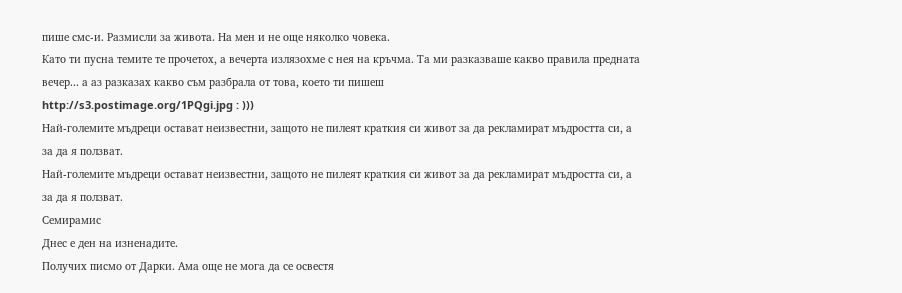пише смс-и. Размисли за живота. На мен и не още няколко човека.
Като ти пусна темите те прочетох, а вечерта излязохме с нея на кръчма. Та ми разказваше какво правила предната вечер... а аз разказах какво съм разбрала от това, което ти пишеш
http://s3.postimage.org/1PQgi.jpg : )))
Най-големите мъдреци остават неизвестни, защото не пилеят краткия си живот за да рекламират мъдростта си, а за да я ползват.
Най-големите мъдреци остават неизвестни, защото не пилеят краткия си живот за да рекламират мъдростта си, а за да я ползват.
Семирамис
Днес е ден на изненадите.
Получих писмо от Дарки. Ама още не мога да се освестя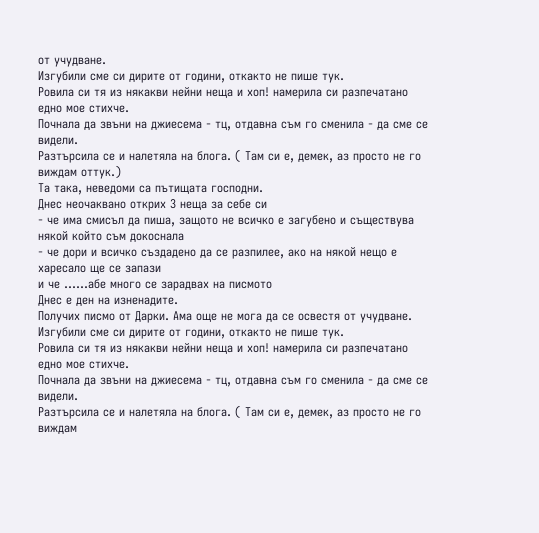от учудване.
Изгубили сме си дирите от години, откакто не пише тук.
Ровила си тя из някакви нейни неща и хоп! намерила си разпечатано едно мое стихче.
Почнала да звъни на джиесема - тц, отдавна съм го сменила - да сме се видели.
Разтърсила се и налетяла на блога. ( Там си е, демек, аз просто не го виждам оттук.)
Та така, неведоми са пътищата господни.
Днес неочаквано открих 3 неща за себе си
- че има смисъл да пиша, защото не всичко е загубено и съществува някой който съм докоснала
- че дори и всичко създадено да се разпилее, ако на някой нещо е харесало ще се запази
и че ......абе много се зарадвах на писмото
Днес е ден на изненадите.
Получих писмо от Дарки. Ама още не мога да се освестя от учудване.
Изгубили сме си дирите от години, откакто не пише тук.
Ровила си тя из някакви нейни неща и хоп! намерила си разпечатано едно мое стихче.
Почнала да звъни на джиесема - тц, отдавна съм го сменила - да сме се видели.
Разтърсила се и налетяла на блога. ( Там си е, демек, аз просто не го виждам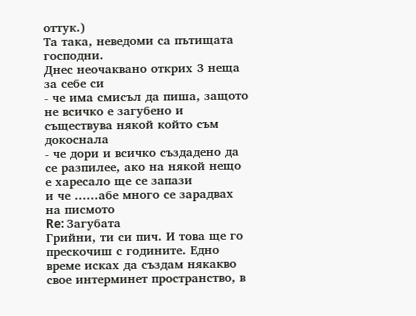оттук.)
Та така, неведоми са пътищата господни.
Днес неочаквано открих 3 неща за себе си
- че има смисъл да пиша, защото не всичко е загубено и съществува някой който съм докоснала
- че дори и всичко създадено да се разпилее, ако на някой нещо е харесало ще се запази
и че ......абе много се зарадвах на писмото
Re: Загубата
Грийни, ти си пич. И това ще го прескочиш с годините. Едно време исках да създам някакво свое интерминет пространство, в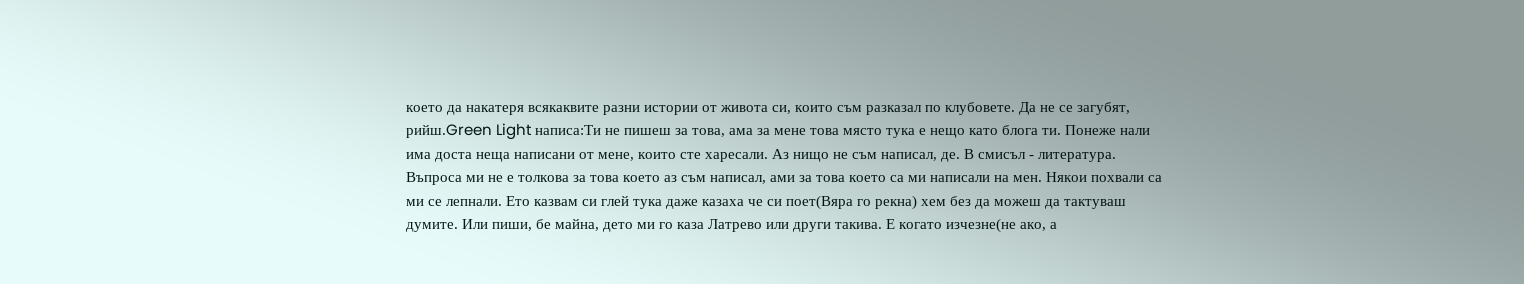което да накатеря всякаквите разни истории от живота си, които съм разказал по клубовете. Да не се загубят, рийш.Green Light написа:Ти не пишеш за това, ама за мене това място тука е нещо като блога ти. Понеже нали има доста неща написани от мене, които сте харесали. Аз нищо не съм написал, де. В смисъл - литература. Въпроса ми не е толкова за това което аз съм написал, ами за това което са ми написали на мен. Някои похвали са ми се лепнали. Ето казвам си глей тука даже казаха че си поет(Вяра го рекна) хем без да можеш да тактуваш думите. Или пиши, бе майна, дето ми го каза Латрево или други такива. Е когато изчезне(не ако, а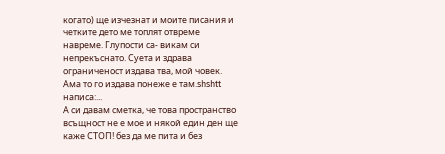когато) ще изчезнат и моите писания и четките дето ме топлят отвреме навреме. Глупости са- викам си непрекъснато. Суета и здрава ограниченост издава тва, мой човек. Ама то го издава понеже е там.shshtt написа:...
А си давам сметка, че това пространство всъщност не е мое и някой един ден ще каже СТОП! без да ме пита и без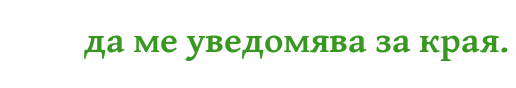да ме уведомява за края.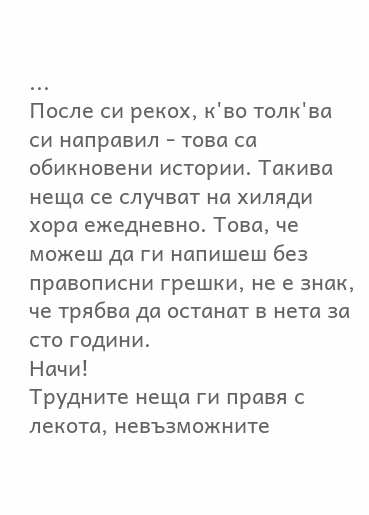...
После си рекох, к'во толк'ва си направил - това са обикновени истории. Такива неща се случват на хиляди хора ежедневно. Това, че можеш да ги напишеш без правописни грешки, не е знак, че трябва да останат в нета за сто години.
Начи!
Трудните неща ги правя с лекота, невъзможните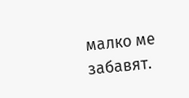малко ме забавят.